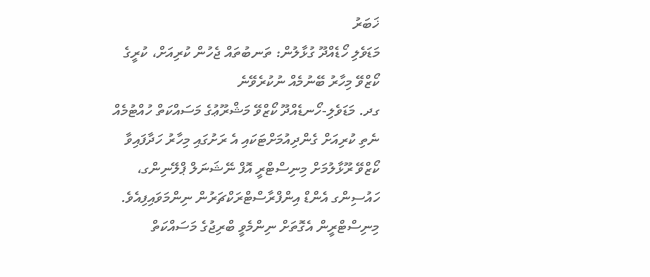ޚަބަރު
މަޑަވެލި ހޯޑެއްދޫ ގުޅާލުން: ތަނބުތައް ޖެހުން ކުރިއަށް، ކުރީގެ ކޯޒްވޭ މިހާރު ބޭނުމެއް ނުކުރެވޭނެ
ގދ. މަޑަވެލި-ހޯނޑެއްދޫ ކޯޒްވޭ މަޝްރޫޢުގެ މަސައްކަތް ހުއްޓުމެއް ނެތި ކުރިއަށް ގެންދިއުމަށްޓަކައި އެ ރަށުގައި މިހާރު ހަދާފައިވާ ކޯޒްވޭ ރޫޅާލުމަށް މިނިސްޓްރީ އޮފް ނޭޝަނަލް ޕްލޭނިންގ، ހައުސިންގ އެންޑް އިންފްރާސްޓްރަކްޗަރުން ނިންމަވައިފިއެވެ.
މިނިސްޓްރީން އެގޮތަށް ނިންމެވީ ބްރިޖުގެ މަސައްކަތް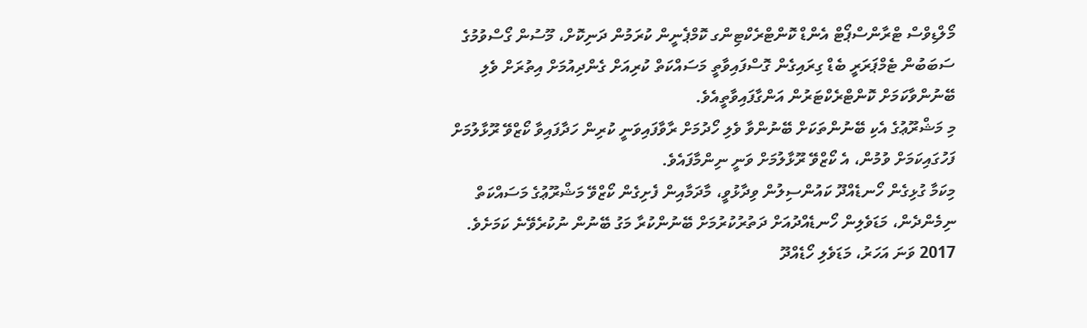މޯލްޑިވްސް ޓްރާންސްޕޯޓް އެންޑް ކޮންޓްރެކްޓިންގ ކޮމްޕެނީން ކުރަމުން ދަނިކޮށް، މޫސުން ގޯސްވުމުގެ ސަބަބުން ޓެމްޕަރަރީ ބެޑް ގިރައިގެން ގޮސްފައިވާތީ މަސައްކަތް ކުރިއަށް ގެންދިއުމަށް އިތުރަށް ވެލި ބޭނުންވާކަމަށް ކޮންޓްރެކްޓަރުން އަންގާފައިވާތީއެވެ.
މި މަޝްރޫޢުގެ އެކި ބޭނުންތަކަށް ބޭނުންވާ ވެލި ހޯދުމަށް ރާވާފައިވަނީ ކުރިން ހަދާފައިވާ ކޯޒްވޭ ރޫޅާލުމަށް ފަހުގައިކަމަށް ވުމުން، އެ ކޯޒްވޭ ރޫޅާލުމަށް ވަނީ ނިންމާފައެވެ.
މިކަމާ ގުޅިގެން ހޯނޑެއްދޫ ކައުންސިލުން ވިދާޅުވީ، މާދަމާއިން ފެށިގެން ކޯޒްވޭ މަޝްރޫޢުގެ މަސައްކަތް ނިމެންދެން، މަޑަވެލިން ހޯނޑެއްދުއަށް ދަތުރުކުރުމަށް ބޭނުންކުރާ މަގު ބޭނުން ނުކުރެވޭނެ ކަމަށެވެ.
2017 ވަނަ އަހަރު، މަޑަވެލި ހޯޑެއްދޫ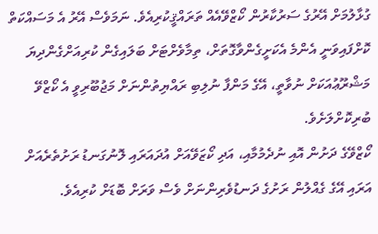ގުޅާލުމަށް އޭރުގެ ސަރުކާރުން ކޯޒްވޭއެއް ތަރައްޤީކުރިއެވެ. ނަމަވެސް އޭރު އެ މަސައްކަތް ކޮށްފައިވަނީ އެންމެ އެކަށީގެންވާގޮތަށް، ތިމާވެށްޓަށް ބަލައިގެން ކުރިއަށްގެންދިޔަ މަޝްރޫޢުއަކަށް ނުވާތީ، އޭގެ މަންފާ ނުލިބި ރައްޔިތުންނަށް މަޖުބޫރިވީ އެ ކޯޒްވޭ ބުރިކޮށްލަށެވެ.
ކޯޒްވޭގެ ދަށުން އޮއި ނުދެމުމާއި، އަދި ކޯޒަވޭއަށް އުދައަރައި ލޮނުގަނޑު ރަށުތެރެއަށް އަރައި އޭގެ ގެއްލުން ރަށުގެ ދަނޑުވެރިންނަށް ވެސް ވަރަށް ބޮޑަށް ކުރިއެވެ.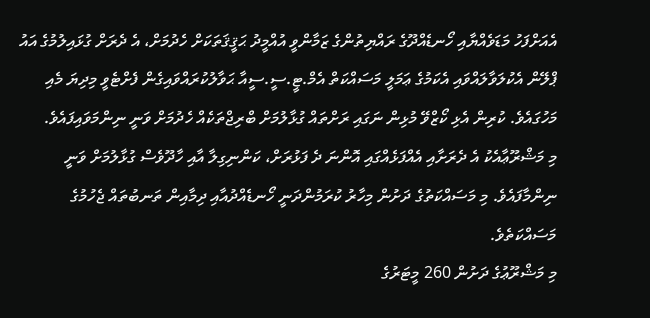އެއަށްފަހު މަޑަވެއްޔާއި ހޯނޑެއްދޫގެ ރައްޔިތުންގެ ޒަމާންވީ އުއްމީދު ޙަޤީޤަތަކަށް ހެދުމަށް، އެ ދެރަށް ގުޅައިލުމުގެ އައު ޕްލޭން އެކުލަވާލައްވައި އެކަމުގެ ޢަމަލީ މަސައްކަތް އެމް.ޓީ.ސީ.ސީއާ ޙަވާލުކުރައްވައިގެން ފެށްޓެވީ މިދިޔަ މެއި މަހުގައެވެ. ކުރިން އެޅި ކޯޒްވޭ މުޅިން ނަގައި ރަށްތައް ގުޅާލުމަށް ބްރިޖްތަކެއް ހެދުމަށް ވަނީ ނިންމަވައިފައެވެ.
މި މަޝްރޫޢާއެކު އެ ދެރަށާއި އެއްފަޅެއްގައި އޮންނަ ދެ ފަޅުރަށް، ކަންނިގިލާ އާއި ހާދޫވެސް ގުޅާލުމަށް ވަނީ ނިންމާފައެވެ. މި މަސައްކަތުގެ ދަށުން މިހާރު ކުރަމުންދަނީ ހޯނޑެއްދުއާއި ދިމާއިން ތަނބުތައް ޖެހުމުގެ މަސައްކަތެވެ.
މި މަޝްރޫޢުގެ ދަށުން 260 މީޓަރުގެ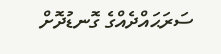ސަރަޙައްދެއްގެ ގޮނޑުދޮށް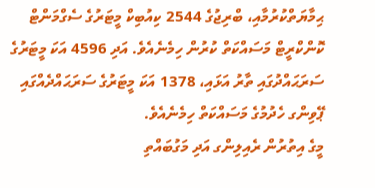ޙިމާޔަތްކުރުމާއި، ބްރިޖުގެ 2544 ކިއުބިކް މީޓަރުގެ ސެގްމަންޓް ކޮންކްރީޓް މަސައްކަތް ކުރުން ހިމެނެއެވެ. އަދި 4596 އަކަ މީޓަރުގެ ސަރަޙައްދުގައި ތާރު އަޅައި، 1378 އަކަ މީޓަރުގެ ސަރަޙައްދެއްގައި ޕޭވިންގ ހެދުމުގެ މަސައްކަތް ހިމެނެއެވެ.
މީގެ އިތުރުން ރެއިލިންގ އަދި މަގުބައްތި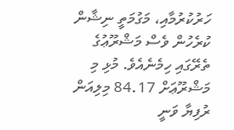ހަރުކުރުމާއި، މަގުމަތީ ނިޝާން ކުރެހުން ވެސް މަޝްރޫޢުގެ ތެރޭގައި ހިމެނެއެވެ. މުޅި މި މަޝްރޫޢަށް 84.17 މިލިއަން ރުފިޔާ ވަނީ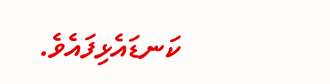ކަނޑައެޅިފައެވެ.